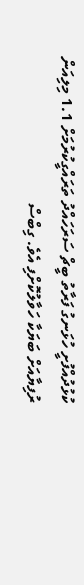ކުޅުދުއްފުށީ ހުޅަނގު ފަރާތު ބީޗް ސަރަހައްދު ތަރައްގީކުރުމަށް 1.1 މިލިއަން ރުފިޔާއަށް ބަޔަކާ ހަވާލުކޮށްފި އެވެ. ގިބްސް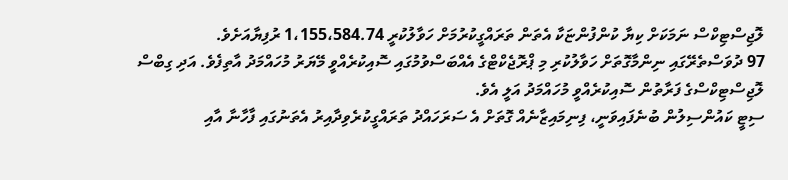ލޮޖިސްޓިކްސް ނަމަކަށް ކިޔާ ކުންފުންޏަކާ އެތަން ތަރައްގީކުރުމަށް ހަވާލުކުރީ 1،155،584.74 ރުފިޔާއަށެވެ.
97 ދުވަސްތެރޭގައި ނިންމާގޮތަށް ހަވާލުކުރި މި ޕްރޮޖެކްޓްގެ އެއްބަސްވުމުގައި ސޮއިކުރެއްވީ މޭޔަރު މުހައްމަދު އާތިފެވެ. އަދި ގިބްސް ލޮޖިސްޓިކްސްގެ ފަރާތުން ސޮއިކުރެއްވީ މުހައްމަދު އަލީ އެވެ.
ސިޓީ ކައުންސިލުން ބުނެފައިވަނީ، ފިނިމައިޒާނެއް ގޮތަށް އެ ސަރަހައްދު ތަރައްގީކުރެވިދާއިރު އެތަނުގައި ފާހާނާ އާއި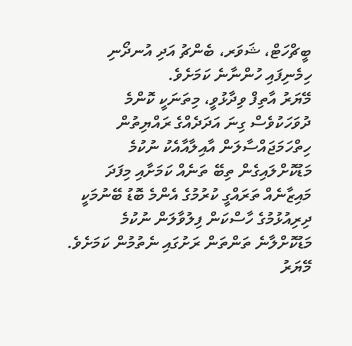ބީޗްހަޓް، ޝަވަރ، ބެންޗު އަދި އުނދޯނި ހިމެނިފައި ހުންނާނެ ކަމަށެވެ.
މޭޔަރު އާތިފް ވިދާޅުވީ، މިތަނަކީ ކޮންމެ ދުވަހަކުވެސް ގިނަ އަދަދެއްގެ ރައްޔިތުން ހިތްހަމަޖައްސާލަން އާއިލާއާއެކު ނުކުމެ މަޑުކޮށްލައިގެން ތިބޭ ތަނެއް ކަމަށާއި މިފަދަ މައިޒާނެއް ތަރައްގީ ކުރުމުގެ އެންމެ ބޮޑު ބޭނުމަކީ ދިރިއުޅުމުގެ ހާސްކަން ފިލުވާލަން ނުކުމެ މަޑުކޮށްލާނެ ތަންތަން ރަށުގައި ނެތުމުން ކަމަށެވެ.
މޭޔަރު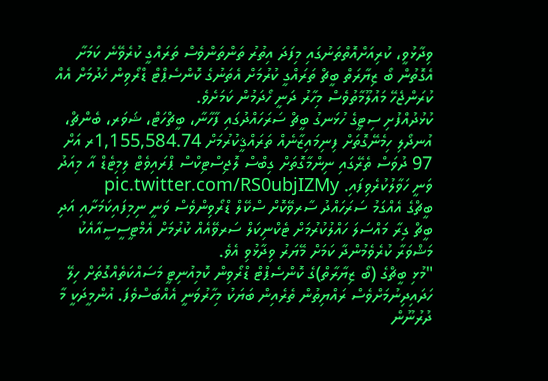ވިދާޅުވީ، ކުރިއަށްއޮތްތަނުގައި މިފަދަ އިތުރު ތަންތަންވެސް ތަރައްގީ ކުރެވޭނެ ކަމަށާ އެގޮތުން ބޯ ޒިޔާރަތް ބީޗް ތަރައްގީ ކުރުމަށް އެތަނުގެ ކޮންސެޕްޓް ޑްރޯވިން ހެދުމަށް އެއް ކުރަންޖެހޭ މައުލޫމާތުވެސް މިހާރު ދަނީ ހޯދަމުން ކަމަށެވެ.
ކުޅުދުއްފުށި ސިޓީގެ ހުޅަނގު ބީޗް ސަރަހައްދުގައި ފާހާނާ، ބީޗްހަޓް، ޝަވަރ، ބެންޗް، އުނދޯލި ހިމެނޭގޮތަށް ފިނިމައިޒާނެއް ތަރައްޤީކުރުމަށް 1,155,584.74ރ އަށް 97 ދުވަސް ތެރޭގައި ނިންމާގޮތަށް ގިބްސް ލޮޖިސްޓިކްސް ޕްރައިވެޓް ލިމިޓެޑް އާ މިއަދު ވަނީ ހަވާލުކުރެވިފައި. pic.twitter.com/RS0ubjIZMy
ބީޗްގެ އެއްގަމު ސަރަހައްދު ސާރވޭކޮށް ސްކޭލް ޑްރޯވިންވެސް ވަނީ ނިމިފައިކަމަށާއި އަދި ބީޗް ގިރާ މައްސަލަ ހައްލުކުރުމަށް ޓެކްނިކަލް ސަރވޭއެއް ކުރުމަށް އެމްޓީސީސީއާއެކު މަޝްވަރާ ކުރެވެމުންދާ ކަމަށް މޭޔަރު ވިދާޅުވި އެވެ.
"މުޅި ބީޗްގެ (ބޯ ޒިޔާރާތް)ގެ ކޮންސެޕްޓް ޑްރޯވިން ކޮމިއުނިޓީ މަސައްކަތެއްގޮތަށް ހިލޭ ހަދައިދިނުމަށްވެސް ރައްޔިތުން ތެރެއިން ބަޔަކު މިހާރުވަނީ އެއްބަސްވެފަ. އުންމީދަކީ މާ ދުރުނޫން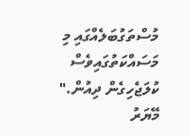މުސްތަގުބަލެއްގައި މި މަސައްކަތުގައިވެސް ކުލަޖެހިގެން ދިއުން." މޭޔަރު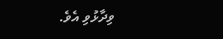ވިދާޅުވި އެވެ.